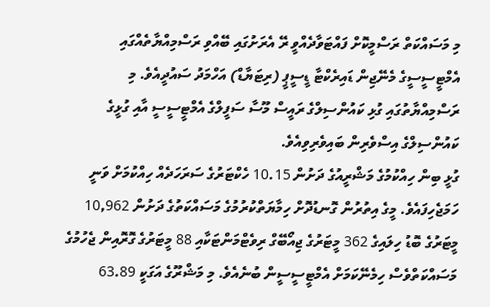މި މަސައްކަތް ރަސްމީކޮށް ފައްޓަވާދެއްވީ ރޭ އެރަށުގައި ބޭއްވި ރަސްމިއްޔާތެއްގައި އެމްޓީސީސީގެ މެނޭޖިން ޑައިރެކްޓާ ޑީސީޕީ (ރިޓަޔާޑް) އަހްމަދު ސައުދީއެވެ. މި ރަސްމިއްޔާތުގައި ގުޅި ކައުންސިލްގެ ރައީސް މޫސާ ސަފީލްގެ އެމްޓީސީސީ އާއި ގުޅީގެ ކައުންސިލްގެ އިސްވެރިން ބައިވެރިވިއެވެ.
ގުޅީ ބިން ހިއްކުމުގެ މަޝްރީއުގެ ދަށުން 10.15 ހެކްޓަރުގެ ސަރަހަދެއް ހިއްކުމަށް ވަނީ ހަމަޖެހިފައެވެ. މީގެ އިތުރުން ގޮނޑުދޮށް ހިމާޔަތްކުރުމުގެ މަސައްކަތުގެ ދަށުން 10,962 މީޓަރުގެ ބޮޑު ހިލައިގެ 362 މީޓަރުގެ ޖިއޯބޭގް ރިވެޓްމަންޓަކާއި 88 މީޓަރުގެ ގޮރޮއިން ޖެހުމުގެ މަސައްކަތްވެސް ހިމެނޭކަމަށް އެމްޓީސީސީން ބުނެއެވެ. މި މަޝްރޫގެ އަގަކީ 63.89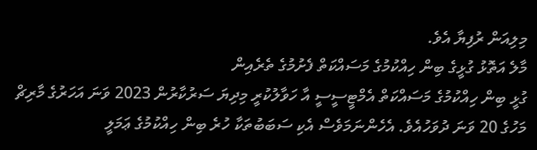މިލިއަން ރުފިޔާ އެވެ.
މާލެ އަތޮޅު ގުޅީގެ ބިން ހިއްކުމުގެ މަސައްކަތް ފެށުމުގެ ތެރެއިން
ގުޅީ ބިން ހިއްކުމުގެ މަސައްކަތް އެމްޓީސީސީ އާ ހަވާލުކުރީ މިދިޔަ ސަރުކާރުން 2023 ވަނަ އަހަރުގެ މާރިޗް މަހުގެ 20 ވަނަ ދުވަހުއެވެ. އެހެންނަމަވެސް އެކި ސަބަބުތަކާ ހުރެ ބިން ހިއްކުމުގެ ޢަމަލީ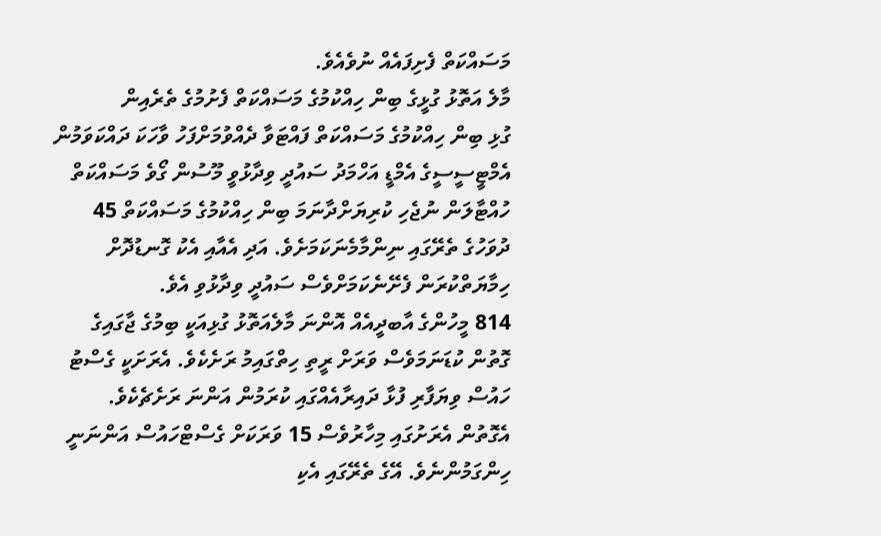މަސައްކަތް ފެށިފައެއް ނުވެއެވެ.
މާލެ އަތޮޅު ގުޅީގެ ބިން ހިއްކުމުގެ މަސައްކަތް ފެށުމުގެ ތެރެއިން
ގުޅި ބިން ހިއްކުމުގެ މަސައްކަތް ފައްޓަވާ ދެއްވުމަށްފަހު ވާހަކަ ދައްކަވަމުން އެމްޓީސީސީގެ އެމްޑީ އަހްމަދު ސައުދީ ވިދާޅުވީ މޫސުން ގޯވެ މަސައްކަތް ހުއްޓާލަން ނުޖެހި ކުރިޔަށްދާނަމަ ބިން ހިއްކުމުގެ މަސައްކަތް 45 ދުވަހުގެ ތެރޭގައި ނިންމާމެނަކަމަށެވެ. އަދި އެއާއި އެކު ގޮނޑުދޮށް ހިމާޔަތްކުރަން ފެށޭނެކަމަށްވެސް ސައުދީ ވިދާޅުވި އެވެ.
814 މީހުންގެ އާބދީއެއް އޮންނަ މާލެއަތޮޅު ގުޅިއަކީ ބިމުގެ ޖާގައިގެ ގޮތުން ކުޑަނަމަވެސް ވަރަށް ރީތި ހިތްގައިމު ރަށެކެވެ. އެރަށަކީ ގެސްޓު ހައުސް ވިޔަފާރި ފުޅާ ދައިރާއެއްގައި ކުރަމުން އަންނަ ރަށެޗެކެވެ. އެގޮތުން އެރަށުގައި މިހާރުވެސް 15 ވަރަކަށް ގެސްޓްހައުސް އަންނަނީ ހިންގަމުންނެވެ. އޭގެ ތެރޭގައި އެކި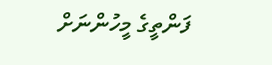ފަންތީގެ މީހުންނަށް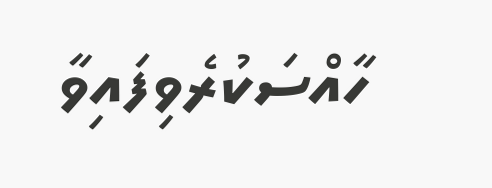ހާއްސަކުރެވިފައިވާ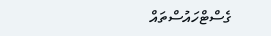ގެސްޓްހައުސްތައް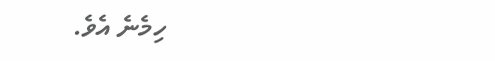ހިމެނެ އެވެ.